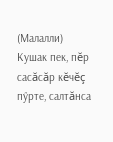(Малалли)
Кушак пек, пĕр сасăсăр кĕчĕç пӳрте, салтăнса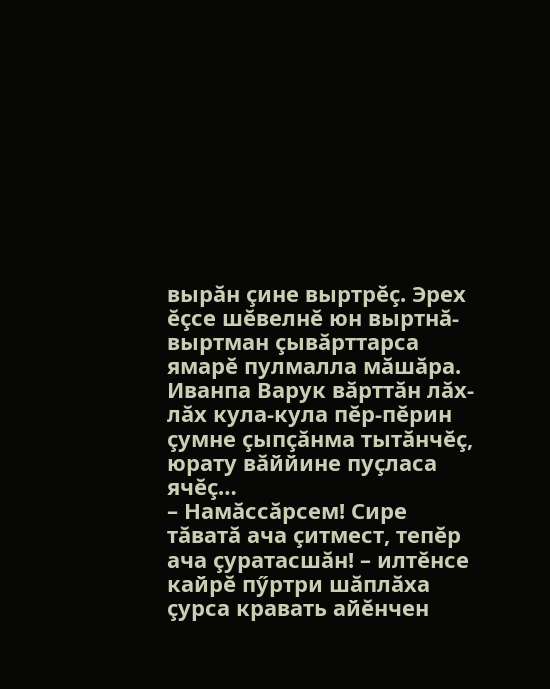вырăн çине выртрĕç. Эрех ĕçсе шĕвелнĕ юн выртнă-выртман çывăрттарса ямарĕ пулмалла мăшăра. Иванпа Варук вăрттăн лăх-лăх кула-кула пĕр-пĕрин çумне çыпçăнма тытăнчĕç, юрату вăййине пуçласа ячĕç…
– Намăссăрсем! Сире тăватă ача çитмест, тепĕр ача çуратасшăн! – илтĕнсе кайрĕ пӳртри шăплăха çурса кравать айĕнчен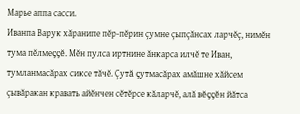Марье аппа сасси.
Иванпа Варук хăранипе пĕр-пĕрин çумне çыпçăнсах ларчĕç, нимĕн тума пĕлмеççĕ. Мĕн пулса иртнине ăнкарса илчĕ те Иван, тумланмасăрах сиксе тăчĕ. Çутă çутмасăрах амăшне хăйсем çывăракан кравать айĕнчен сĕтĕрсе кăларчĕ, алă вĕççĕн йăтса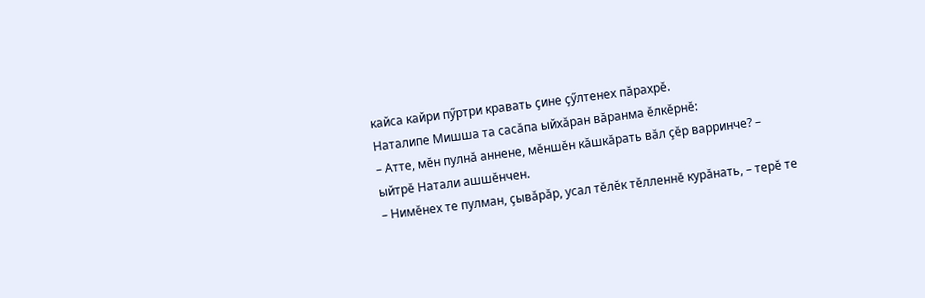кайса кайри пӳртри кравать çине çӳлтенех пăрахрĕ.
Наталипе Мишша та сасăпа ыйхăран вăранма ĕлкĕрнĕ:
– Атте, мĕн пулнă аннене, мĕншĕн кăшкăрать вăл çĕр варринче? – ыйтрĕ Натали ашшĕнчен.
– Нимĕнех те пулман, çывăрăр, усал тĕлĕк тĕлленнĕ курăнать, – терĕ те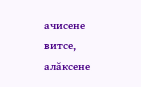ачисене витсе, алăксене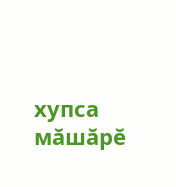хупса мăшăрĕ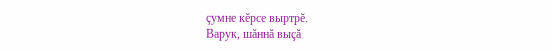çумне кĕрсе выртрĕ.
Варук, шăннă выçă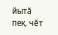йытă пек, чĕт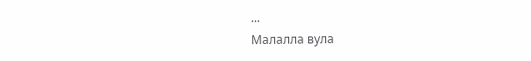...
Малалла вула